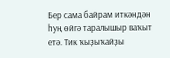Бер сама байрам иткәндән һуң өйгә таралышыр ваҡыт етә. Тик ҡыҙыҡайҙы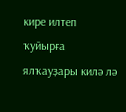кире илтеп ҡуйырға ялҡауҙары килә лә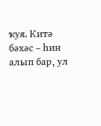ҡуя. Китә бәхәс – һин алып бар, ул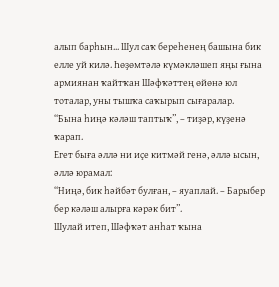алып барһын... Шул саҡ береһенең башына бик елле уй килә. Һөҙөмтәлә күмәкләшеп яңы ғына армиянан ҡайтҡан Шәфҡәттең өйөнә юл тоталар, уны тышҡа саҡырып сығаралар.
“Бына һиңә кәләш таптыҡ”, – тиҙәр, күҙенә ҡарап.
Егет быға әллә ни иҫе китмәй генә, әллә ысын, әллә юрамал:
“Ниңә, бик һәйбәт булған, – яуаплай. – Барыбер бер кәләш алырға кәрәк бит”.
Шулай итеп, Шәфҡәт анһат ҡына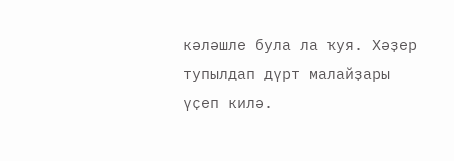кәләшле була ла ҡуя. Хәҙер тупылдап дүрт малайҙары үҫеп килә.